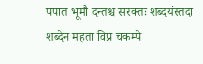पपात भूमौ दन्तश्च सरक्तः शब्दयंस्तदा
शब्देन महता विप्र चकम्पे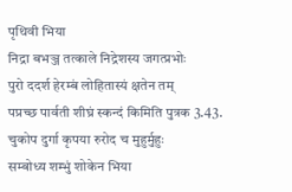पृथिवी भिया
निद्रा बभञ्ज तत्काले निद्रेशस्य जगत्प्रभोः
पुरो ददर्श हेरम्बं लोहितास्यं क्षतेन तम्
पप्रच्छ पार्वती शीघ्रं स्कन्दं किमिति पुत्रक 3.43.
चुकोप दुर्गा कृपया रुरोद च मुहुर्मुहुः
सम्बोध्य शम्भुं शोकेन भिया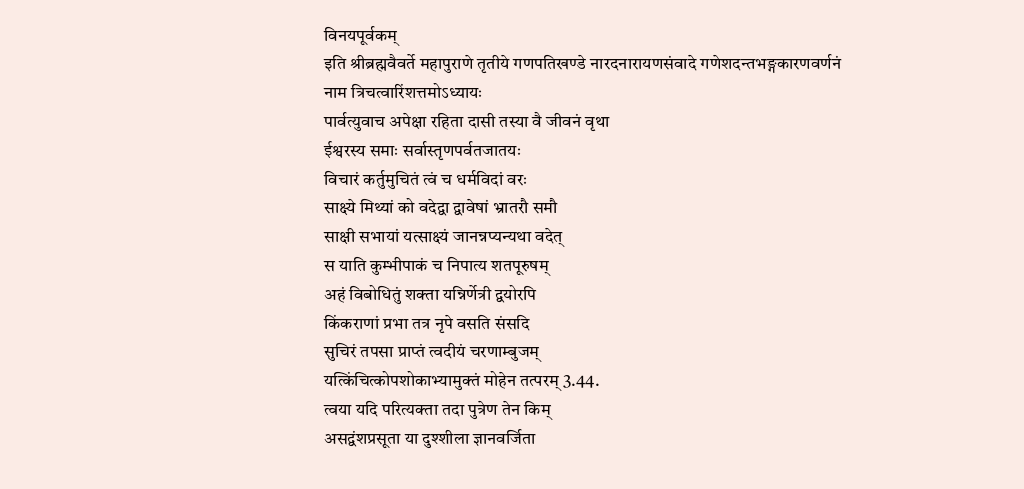विनयपूर्वकम्
इति श्रीब्रह्मवैवर्ते महापुराणे तृतीये गणपतिखण्डे नारदनारायणसंवादे गणेशदन्तभङ्गकारणवर्णनं नाम त्रिचत्वारिंशत्तमोऽध्यायः
पार्वत्युवाच अपेक्षा रहिता दासी तस्या वै जीवनं वृथा
ईश्वरस्य समाः सर्वास्तृणपर्वतजातयः
विचारं कर्तुमुचितं त्वं च धर्मविदां वरः
साक्ष्ये मिथ्यां को वदेद्वा द्वावेषां भ्रातरौ समौ
साक्षी सभायां यत्साक्ष्यं जानन्नप्यन्यथा वदेत्
स याति कुम्भीपाकं च निपात्य शतपूरुषम्
अहं विबोधितुं शक्ता यन्निर्णेत्री द्वयोरपि
किंकराणां प्रभा तत्र नृपे वसति संसदि
सुचिरं तपसा प्राप्तं त्वदीयं चरणाम्बुजम्
यत्किंचित्कोपशोकाभ्यामुक्तं मोहेन तत्परम् 3.44.
त्वया यदि परित्यक्ता तदा पुत्रेण तेन किम्
असद्वंशप्रसूता या दुश्शीला ज्ञानवर्जिता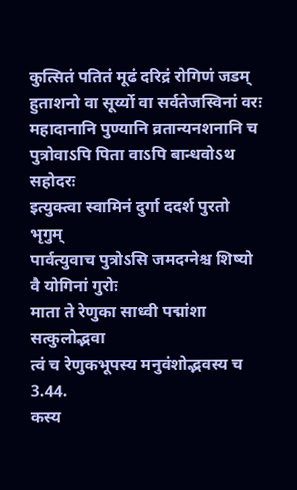कुत्सितं पतितं मूढं दरिद्रं रोगिणं जडम्
हुताशनो वा सूर्य्यो वा सर्वतेजस्विनां वरः
महादानानि पुण्यानि व्रतान्यनशनानि च
पुत्रोवाऽपि पिता वाऽपि बान्धवोऽथ सहोदरः
इत्युक्त्वा स्वामिनं दुर्गा ददर्श पुरतो भृगुम्
पार्वत्युवाच पुत्रोऽसि जमदग्नेश्च शिष्यो वै योगिनां गुरोः
माता ते रेणुका साध्वी पद्मांशा सत्कुलोद्भवा
त्वं च रेणुकभूपस्य मनुवंशोद्भवस्य च 3.44.
कस्य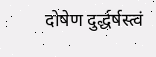दोषेण दुर्द्धर्षस्त्वं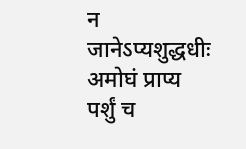न जानेऽप्यशुद्धधीः
अमोघं प्राप्य पर्शुं च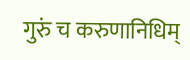गुरुं च करुणानिधिम्